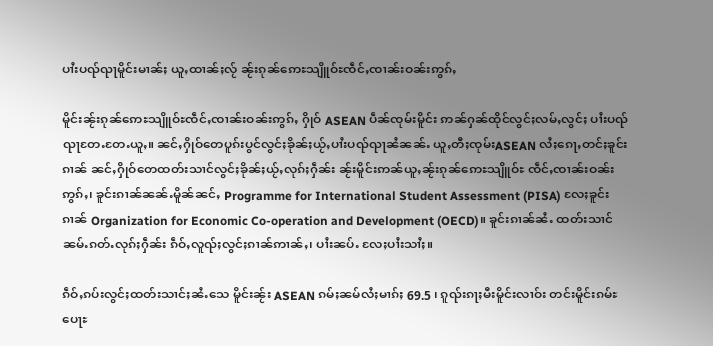ပၢႆးပၺ်ၺႃမိူင်းမၢၼ်ႈ ယူႇထၢၼ်ႈလႂ် ၼႂ်းၵုၼ်ဢေႊသျိူဝ်ႊၸဵင်ႇၸၢၼ်းဝၼ်းဢွၵ်ႇ

မိူင်းၼႂ်းၵုၼ်ဢေႊသျိူဝ်ႊၸဵင်ႇၸၢၼ်းဝၼ်းဢွၵ်ႇ ႁိုဝ် ASEAN ပဵၼ်ၸုမ်းမိူင်း ဢၼ်ႁၼ်ထိုင်လွင်ႈလမ်ႇလွင်ႈ ပၢႆးပၺ်ၺႃတႄႉတႄႉယူႇ။ ၼင်ႇႁိုဝ်တေပူၵ်းပွင်လွင်ႈၶိုၼ်ႈယႂ်ႇပၢႆးပၺ်ၺႃၼႆၼၼ်ႉ ယူႇတီႈၸုမ်းASEAN လႆႈၵေႃႇတင်ႈၶူင်းၵၢၼ် ၼင်ႇႁိုဝ်တေထတ်းသၢင်လွင်ႈၶိုၼ်ႈယႂ်ႇလုၵ်ႈႁဵၼ်း ၼႂ်းမိူင်းဢၼ်ယူႇၼႂ်းၵုၼ်ဢေႊသျိူဝ်ႊ ၸဵင်ႇၸၢၼ်းဝၼ်းဢွၵ်ႇ၊ ၶူင်းၵၢၼ်ၼၼ်ႉမိူၼ်ၼင်ႇ Programme for International Student Assessment (PISA) လႄႈၶူင်းၵၢၼ် Organization for Economic Co-operation and Development (OECD)။ ၶူင်းၵၢၼ်ၼႆႉ ထတ်းသၢင်ၼမ်ႉၵတ်ႉလုၵ်ႈႁဵၼ်း ၵဵဝ်ႇလူၺ်ႈလွင်ႈၵၢၼ်ဢၢၼ်ႇ၊ ပၢႆးၼပ်ႉ လႄႈပၢႆးသၢႆႈ။

ၵဵဝ်ႇၵပ်းလွင်ႈထတ်းသၢင်ႈၼႆႉသေ မိူင်းၼႂ်း ASEAN ၵမ်ႈၼမ်လႆႈမၢၵ်ႈ 69.5 ၊ ၵူၺ်းၵႃႈမီးမိူင်းလၢဝ်း တင်းမိူင်းၵမ်ႊပေႃႊ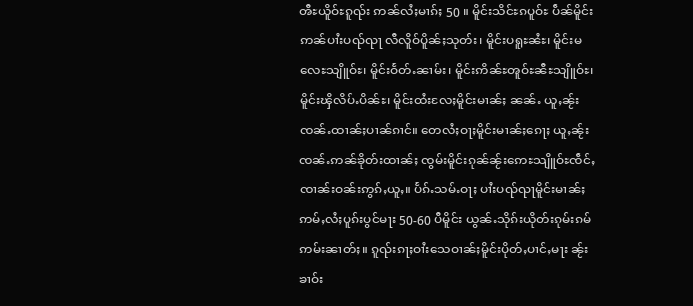ၻီႊယိူဝ်ႊၵူၺ်း ဢၼ်လႆႈမၢၵ်ႈ 50 ။ မိူင်းသိင်ႊၵပူဝ်ႊ ပဵၼ်မိူင်းဢၼ်ပၢႆးပၺ်ၺႃ လီလိူဝ်ပိူၼ်ႈသုတ်း၊ မိူင်းပရူႊၼႆႊ၊ မိူင်းမလေႊသျိူဝ်ႊ၊ မိူင်းဝႅတ်ႉၼၢမ်း၊ မိူင်းဢိၼ်ႊၻူဝ်ႊၼီႊသျိူဝ်ႊ၊ မိူင်းၾိလိပ်ႉပိၼ်ႊ၊ မိူင်းထႆးလႄႈမိူင်းမၢၼ်ႈ ၼၼ်ႉ ယူႇၼႂ်းၸၼ်ႉထၢၼ်ႈပၢၼ်ၵၢင်။ တေလႆႈဝႃႈမိူင်းမၢၼ်ႈၵေႃႈ ယူႇၼႂ်းၸၼ်ႉဢၼ်ၶိုတ်းထၢၼ်ႈ ၸွမ်းမိူင်းၵုၼ်ၼႂ်းဢေႊသျိူဝ်ႊၸဵင်ႇၸၢၼ်းဝၼ်းဢွၵ်ႇယူႇ။ ပႅၵ်ႉသမ်ႉဝႃႈ ပၢႆးပၺ်ၺႃမိူင်းမၢၼ်ႈ ဢမ်ႇလႆႈပူၵ်းပွင်မႃး 50-60 ပီမိူင်း ယွၼ်ႉသိုၵ်းယိုတ်းၵုမ်းၵမ်ဢမ်းၼၢတ်ႈ။ ၵူၺ်းၵႃႈဝၢႆးသေဝၢၼ်ႈမိူင်းပိုတ်ႇပၢင်ႇမႃး ၼႂ်းၶၢဝ်း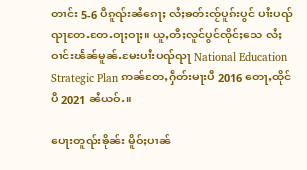တၢင်း 5-6 ပီၵူၺ်းၼႆၵေႃႈ လႆႈၶတ်းၸႂ်ပူၵ်းပွင် ပၢႆးပၺ်ၺႃတႄႉတႄႉဝႃႈဝႃႈ။ ယူႇတီႈလူင်ပွင်ၸိုင်ႈသေ လႆႈဝၢင်းၽႅၼ်မူၼ်ႉမႄးပၢႆးပၺ်ၺႃ National Education Strategic Plan ဢၼ်တႄႇႁဵတ်းမႃးပီ 2016 တေႃႇထိုင် ပီ 2021 ၼႆယဝ်ႉ။

ပေႃးတူၺ်းၶိုၼ်း မိူဝ်ႈပၢၼ်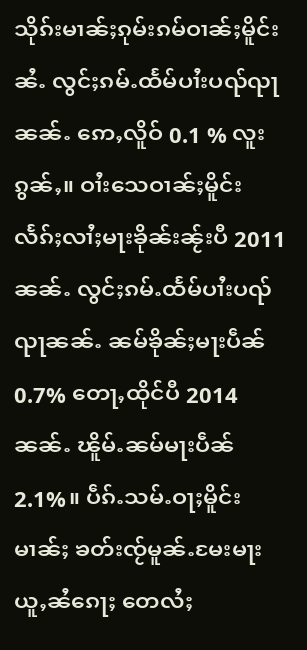သိုၵ်းမၢၼ်ႈၵုမ်းၵမ်ဝၢၼ်ႈမိူင်းၼႆႉ လွင်ႈၵမ်ႉထႅမ်ပၢႆးပၺ်ၺႃၼၼ်ႉ ဢေႇလိူဝ် 0.1 % လူးၵွၼ်ႇ။ ဝၢႆးသေဝၢၼ်ႈမိူင်းလႅၵ်ႈလၢႆႈမႃးၶိုၼ်းၼႂ်းပီ 2011 ၼၼ်ႉ လွင်ႈၵမ်ႉထႅမ်ပၢႆးပၺ်ၺႃၼၼ်ႉ ၼမ်ၶိုၼ်ႈမႃးပဵၼ် 0.7% တေႃႇထိုင်ပီ 2014 ၼၼ်ႉ ၽိူမ်ႉၼမ်မႃးပဵၼ် 2.1%။ ပဵၵ်ႉသမ်ႉဝႃႈမိူင်းမၢၼ်ႈ ၶတ်းၸႂ်မူၼ်ႉမႄးမႃးယူႇၼႆၵေႃႈ တေလႆႈ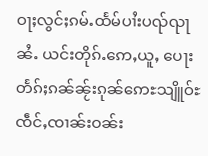ဝႃႈလွင်ႈၵမ်ႉထႅမ်ပၢႆးပၺ်ၺႃၼႆႉ ယင်းတိုၵ်ႉဢေႇယူႇ ပေႃးတႅၵ်ႈၵၼ်ၼႂ်းၵုၼ်ဢေႊသျိူဝ်ႊၸဵင်ႇၸၢၼ်းဝၼ်း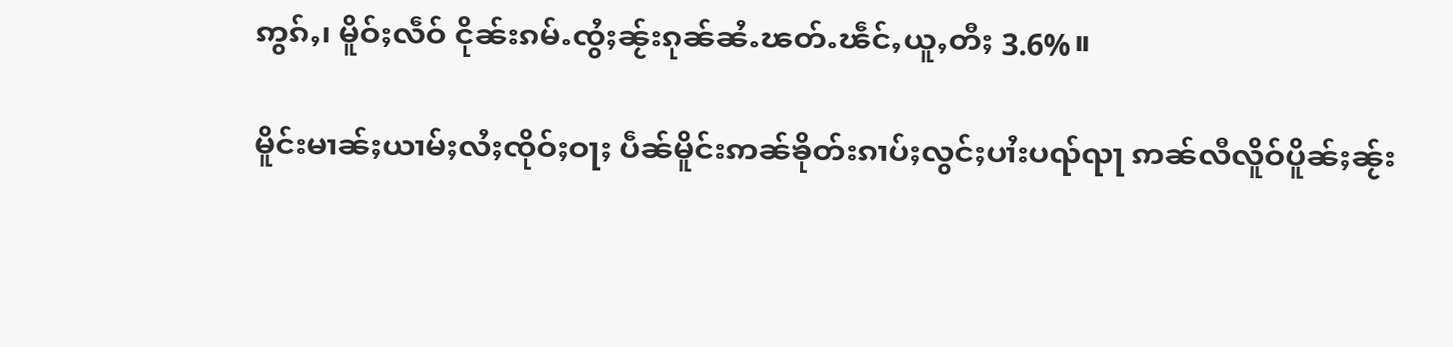ဢွၵ်ႇ၊ မိူဝ်ႈလဵဝ် ငိုၼ်းၵမ်ႉၸွႆႈၼႂ်းၵုၼ်ၼႆႉၽတ်ႉၽဵင်ႇယူႇတီႈ 3.6%။

မိူင်းမၢၼ်ႈယၢမ်ႈလႆႈၸိုဝ်ႈဝႃႈ ပဵၼ်မိူင်းဢၼ်ၶိုတ်းၵၢပ်ႈလွင်ႈပၢႆးပၺ်ၺႃ ဢၼ်လီလိူဝ်ပိူၼ်ႈၼႂ်း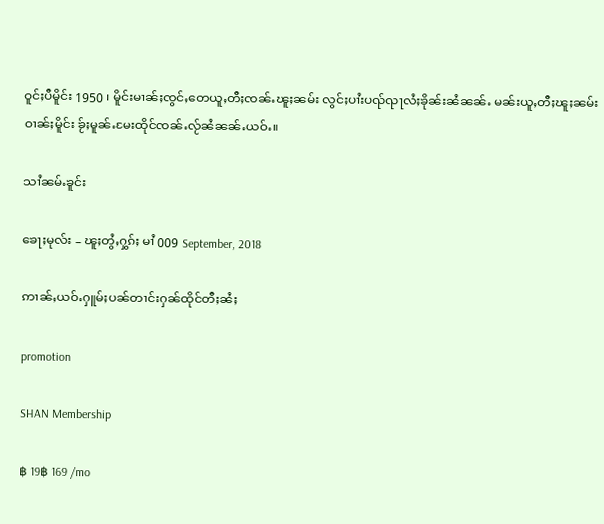ဝူင်ႈပီမိူင်း 1950 ၊ မိူင်းမၢၼ်ႈၸွင်ႇတေယူႇတီႈၸၼ်ႉၽူႈၼမ်း လွင်ႈပၢႆးပၺ်ၺႃလႆႈၶိုၼ်းၼႆၼၼ်ႉ မၼ်းယူႇတီႈၽူႈၼမ်းဝၢၼ်ႈမိူင်း ၶႂ်ႈမူၼ်ႉမႄးထိုင်ၸၼ်ႉလႂ်ၼႆၼၼ်ႉယဝ်ႉ။

သၢႆၼမ်ႉၶူင်း

ၶေႃႈမုလ်း – ၽူႈတွႆႇႁွၵ်ႈ မၢႆ 009 September, 2018

ဢၢၼ်ႇယဝ်ႉႁူမ်ႈပၼ်တၢင်းႁၼ်ထိုင်တီႈၼႆႈ

promotion

SHAN Membership

฿ 19฿ 169 /mo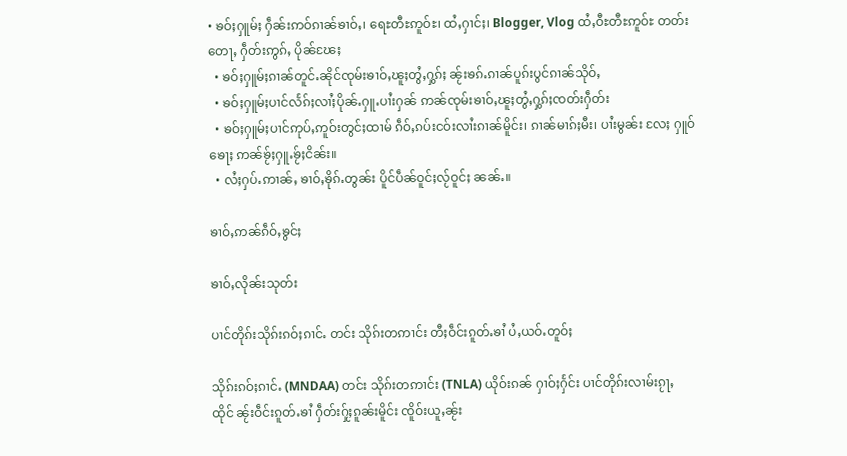• ၶဝ်ႈႁူမ်ႈ ႁဵၼ်းဢဝ်ၵၢၼ်ၶၢဝ်ႇ၊ ရေႊတီႊဢူဝ်ႊ၊ ထႆႇႁၢင်ႈ၊ Blogger, Vlog ထႆႇဝီႊတီႊဢူဝ်ႊ တတ်းတေႃႇ ႁဵတ်းဢွၵ်ႇ ပိုၼ်ၽႄႈ
  • ၶဝ်ႈႁူမ်ႈၵၢၼ်တူင်ႉၼိုင်ၸုမ်းၶၢဝ်ႇၽူႈတွႆႇႁွၵ်ႈ ၼႂ်းၶၵ်ႉၵၢၼ်ပူၵ်းပွင်ၵၢၼ်သိုဝ်ႇ
  • ၶဝ်ႈႁူမ်ႈပၢင်လႅၵ်ႈလၢႆႈပိုၼ်ႉႁူႉပၢႆးႁၼ် ဢၼ်ၸုမ်းၶၢဝ်ႇၽူႈတွႆႇႁွၵ်ႈၸတ်းႁဵတ်း
  • ၶဝ်ႈႁူမ်ႈပၢင်ဢုပ်ႇဢူဝ်းတွင်ႈထၢမ် ၵဵဝ်ႇၵပ်းငဝ်းလၢႆးၵၢၼ်မိူင်း၊ ၵၢၼ်မၢၵ်ႈမီး၊ ပၢႆးမွၼ်း လႄႈ ႁူဝ်ၶေႃႈ ဢၼ်ၶႂ်ႈႁူႉၶႂ်ႈငိၼ်း။
  • လႆႈႁပ်ႉဢၢၼ်ႇ ၶၢဝ်ႇၶိုၵ်ႉတွၼ်း ပိူင်ပဵၼ်ဝူင်ႈလႂ်ဝူင်ႈ ၼၼ်ႉ။

ၶၢဝ်ႇဢၼ်ၵဵဝ်ႇၶွင်ႈ

ၶၢဝ်ႇလိုၼ်းသုတ်း

ပၢင်တိုၵ်းသိုၵ်းၵဝ်ႈၵၢင်ႉ တင်း သိုၵ်းတဢၢင်း တီႈဝဵင်းၵူတ်ႉၶၢႆ ပႆႇယဝ်ႉတူဝ်ႈ

သိုၵ်းၵဝ်ႈၵၢင်ႉ (MNDAA) တင်း သိုၵ်းတဢၢင်း (TNLA) ယိုဝ်းၵၼ် ႁၢဝ်ႈႁႅင်း ပၢင်တိုၵ်းလၢမ်းၵႂႃႇထိုင် ၼႂ်းဝဵင်းၵူတ်ႉၶၢႆ ႁဵတ်းႁႂ်ႈၵူၼ်းမိူင်း ၸိူဝ်းယူႇၼႂ်း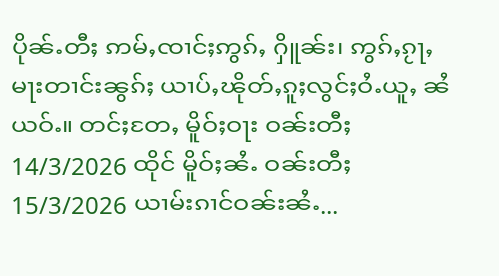ပိုၼ်ႉတီႈ ဢမ်ႇၸၢင်ႈဢွၵ်ႇ ႁိူၼ်း၊ ဢွၵ်ႇၵႂႃႇမႃးတၢင်းၼွၵ်ႈ ယၢပ်ႇၽိုတ်ႇၵူႈလွင်ႈဝႆႉယူႇ ၼႆယဝ်ႉ။ တင်ႈတႄႇ မိူဝ်ႈဝႃး ဝၼ်းတီႈ 14/3/2026 ထိုင် မိူဝ်ႈၼႆႉ ဝၼ်းတီႈ 15/3/2026 ယၢမ်းၵၢင်ဝၼ်းၼႆႉ...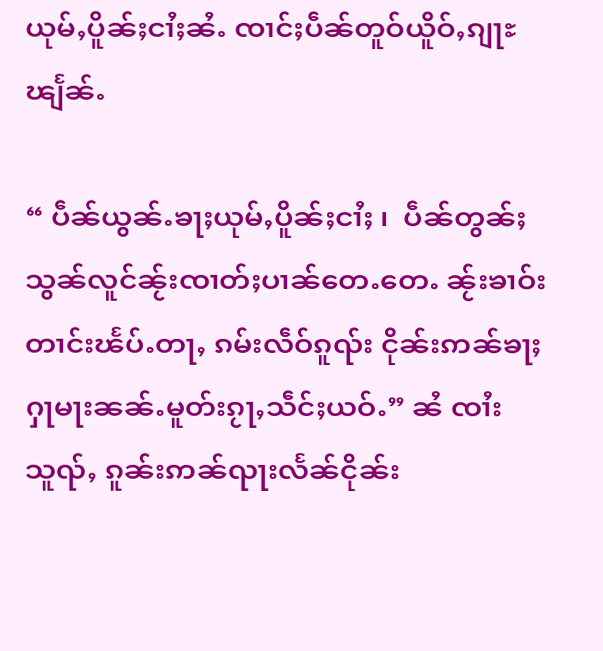ယုမ်ႇပိူၼ်ႈငၢႆႈၼႆႉ ၸၢင်ႈပဵၼ်တူဝ်ယိူဝ်ႇၵျႃႊၽျႅၼ်ႉ

“ ပဵၼ်ယွၼ်ႉၶႃႈယုမ်ႇပိူၼ်ႈငၢႆႈ ၊  ပဵၼ်တွၼ်ႈသွၼ်လူင်ၼႂ်းၸၢတ်ႈပၢၼ်တေႉတေႉ ၼႂ်းၶၢဝ်းတၢင်းၽႅပ်ႉတႃႇ ၵမ်းလဵဝ်ၵူၺ်း ငိုၼ်းဢၼ်ၶႃႈႁႃမႃးၼၼ်ႉမူတ်းၵႂႃႇသဵင်ႈယဝ်ႉ” ၼႆ ၸၢႆးသူၺ်ႇ ၵူၼ်းဢၼ်ၺႃးလႅၼ်ငိုၼ်း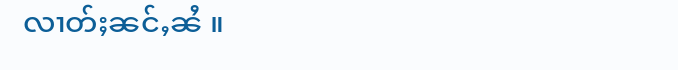လၢတ်ႈၼင်ႇၼႆ ။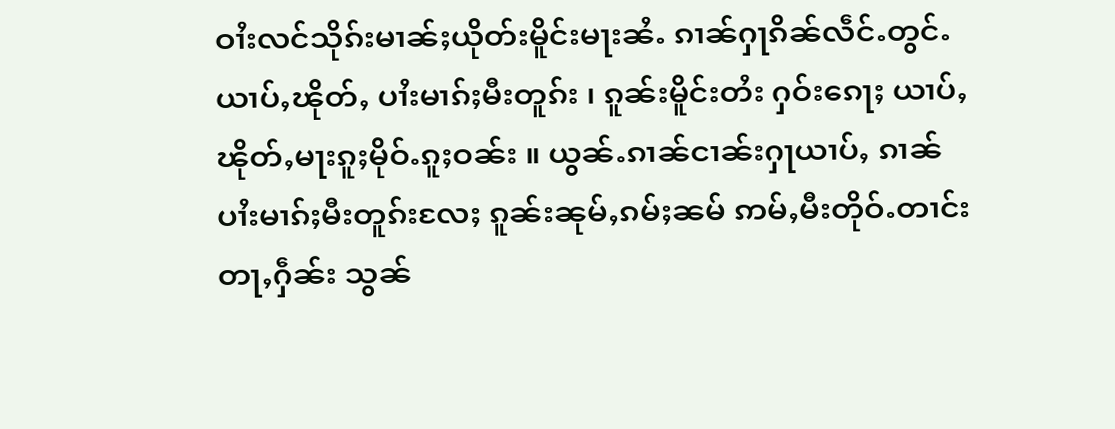ဝၢႆးလင်သိုၵ်းမၢၼ်ႈယိုတ်းမိူင်းမႃးၼႆႉ ၵၢၼ်ႁႃၵိၼ်လဵင်ႉတွင်ႉယၢပ်ႇၽိုတ်ႇ ပၢႆးမၢၵ်ႈမီးတူၵ်း ၊ ၵူၼ်းမိူင်းတႆး ႁဝ်းၵေႃႈ ယၢပ်ႇၽိုတ်ႇမႃးၵူႈမိုဝ်ႉၵူႈဝၼ်း ။ ယွၼ်ႉၵၢၼ်ငၢၼ်းႁႃယၢပ်ႇ ၵၢၼ်ပၢႆးမၢၵ်ႈမီးတူၵ်းလႄႈ ၵူၼ်းၼုမ်ႇၵမ်ႈၼမ် ဢမ်ႇမီးတိုဝ်ႉတၢင်းတႃႇႁဵၼ်း သွၼ်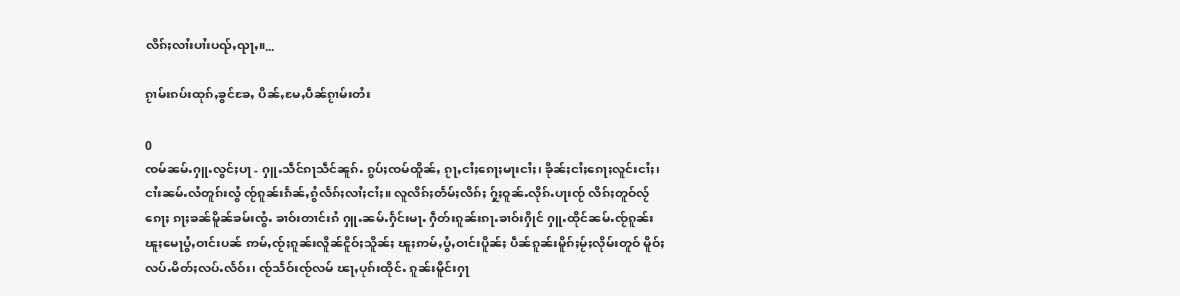လိၵ်ႈလၢႆးပၢႆးပၺ်ႇၺႃႇ။...

ၵႂၢမ်းၵပ်းထုၵ်ႇၶွင်ၶႄႇ ပိၼ်ႇမႄႇပဵၼ်ၵႂၢမ်းတႆး

0
ၸမ်ၼမ်ႉႁူႉလွင်ႈပႃ - ႁူႉသဵင်ၵႃသဵင်ၼူၵ်ႉ ၵွပ်ႈၸမ်ထိူၼ်ႇ ၵႂႃႇငၢႆႈၵေႃႈမႃးငၢႆႈ၊ ၶိုၼ်ႈငၢႆႈၵေႃႈလူင်းငၢႆႈ၊ ငၢႆးၼမ်ႉလႆတူၵ်းလွႆ ၸႂ်ၵူၼ်းၵႅၼ်ႇၵွႆလႅၵ်ႈလၢႆႈငၢႆႈ။ လူလိၵ်ႈတႅမ်ႈလိၵ်ႈ ႁႂ်ႈဝူၼ်ႉလိုၵ်ႉပႃးၸႂ် လိၵ်ႈတူဝ်လႂ်ၵေႃႈ ၵႃႈၶၼ်မိူၼ်ၶမ်းၸွႆႉ ၶၢဝ်းတၢင်းၵႆ ႁူႉၼမ်ႉႁႅင်းမႃႉ ႁဵတ်းၵူၼ်းၵႃႉၶၢဝ်းႁိုင် ႁူႉထိုင်ၼမ်ႉၸႂ်ၵူၼ်း ၽူႈမေႃပွႆႇဝၢင်းပၼ် ဢမ်ႇၸႂ်ႈၵူၼ်းလိူၼ်ငိူဝ်ႈသိူၼ်ႈ ၽူႈဢမ်ႇပွႆႇဝၢင်းပိူၼ်ႈ ပဵၼ်ၵူၼ်းမိူၵ်ႈမႂ်ႈလိုမ်းတူဝ် မိူဝ်ႈလပ်ႉမိတ်ႈလပ်ႉလႅဝ်း၊ ၸႂ်သႅဝ်းၸႂ်လမ် ၽႃႇပုၵ်းထိုင်ႉ ၵူၼ်းမိူင်းႁႃ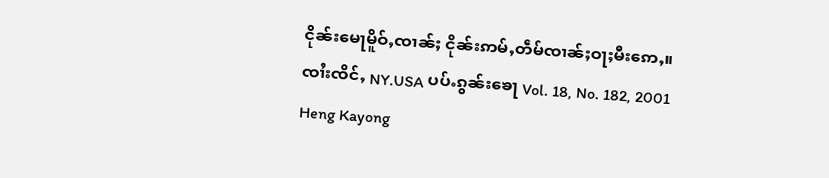ငိုၼ်းမေႃမိူဝ်ႇၸၢၼ်ႈ ငိုၼ်းဢမ်ႇတဵမ်ၸၢၼ်ႈဝႃႈမီးဢေႇ။ ၸၢႆးၸိင်ႇ NY.USA ပပ်ႉၵွၼ်းၶေႃ Vol. 18, No. 182, 2001
Heng Kayong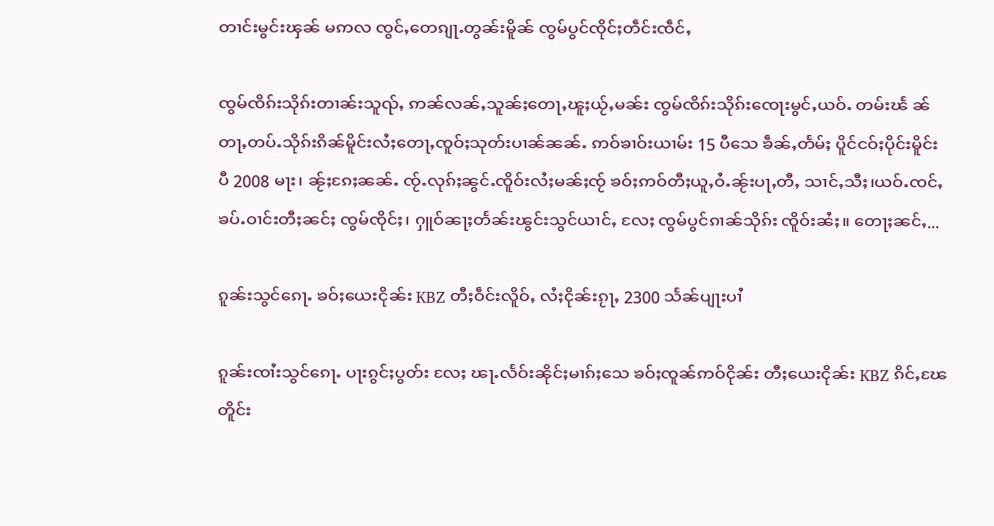တၢင်းမွင်းၾၼ် မဢလ ၸွင်ႇတေၵျႃႉတွၼ်းမိူၼ် ၸွမ်ပွင်ၸိုင်ႈတဵင်းၸဵင်ႇ

ၸွမ်ၸိၵ်းသိုၵ်းတၢၼ်းသူၺ်ႇ ဢၼ်လၼ်ႇသူၼ်ႈတေႃႇၽူႈယႂ်ႇမၼ်း ၸွမ်ၸိၵ်းသိုၵ်းၸေႃးမွင်ႇယဝ်ႉ တမ်းၽႅ ၼ်တႃႇတပ်ႉသိုၵ်းၵိၼ်မိူင်းလႆႈတေႃႇၸူဝ်ႈသုတ်းပၢၼ်ၼၼ်ႉ ဢဝ်ၶၢဝ်းယၢမ်း 15 ပီသေ ၶဵၼ်ႇတႅမ်ႈ ပိူင်ငဝ်ႈပိုင်းမိူင်း ပီ 2008 မႃး၊ ၼႂ်ႈၵႄႈၼၼ်ႉ ၸႂ်ႉလုၵ်ႈၼွင်ႉၸိူဝ်းလႆႈမၼ်ႈၸႂ် ၶဝ်ႈဢဝ်တီႈယူႇဝႆႉၼႂ်းပႃႇတီႇ သၢင်ႇသီႈ၊ယဝ်ႉၸင်ႇ ၶပ်ႉဝၢင်းတီႈၼင်ႈ ၸွမ်ၸိုင်ႈ၊ ႁူဝ်ၼႃႈတႅၼ်းၽွင်းသွင်ယၢင်ႇ လႄႈ ၸွမ်ပွင်ၵၢၼ်သိုၵ်း ၸိူဝ်းၼႆႈ။ တေႃႈၼင်ႇ...

ၵူၼ်းသွင်ၵေႃႉ ၶဝ်ႈယေးငိုၼ်း KBZ တီႈဝဵင်းလိူဝ်ႇ လႆႈငိုၼ်းၵႂႃႇ 2300 သႅၼ်ပျႃးပၢႆ

ၵူၼ်းၸၢႆးသွင်ၵေႃႉ ပႃးၵွင်ႈပွတ်း လႄႈ ၽႃႉလႅဝ်းၼိုင်ႈမၢၵ်ႈသေ ၶဝ်ႈၸူၼ်ဢဝ်ငိုၼ်း တီႈယေးငိုၼ်း KBZ ၵိင်ႇၽႄ တိူင်း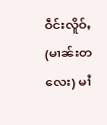ဝဵင်းလိူဝ်ႇ (မၢၼ်းတလေး) မၢႆ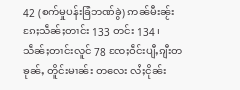42 (စက်မှုပန်းခြံဘဏ်ခွဲ) ဢၼ်မီးၼႂ်းၵႄႈသဵၼ်ႈတၢင်း 133 တင်း 134 ၊ သဵၼ်ႈတၢင်းလူင် 78 ၸႄႈဝဵင်းပျီႇၵျီးတၶုၼ်ႇ တိူင်းမၢၼ်း တလေး လႆႈငိုၼ်း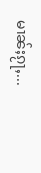မၢၼ်ႈၵႂႃႇ...